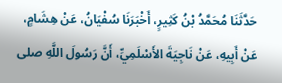حَدَّثَنَا مُحَمَّدُ بْنُ كَثِيرٍ، أَخْبَرَنَا سُفْيَانُ، عَنْ هِشَامٍ، عَنْ أَبِيهِ، عَنْ نَاجِيَةَ الأَسْلَمِيِّ، أَنَّ رَسُولَ اللَّهِ صلى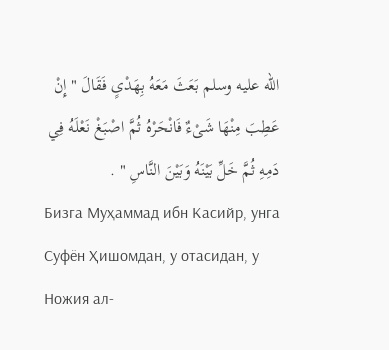الله عليه وسلم بَعَثَ مَعَهُ بِهَدْىٍ فَقَالَ " إِنْ عَطِبَ مِنْهَا شَىْءٌ فَانْحَرْهُ ثُمَّ اصْبَغْ نَعْلَهُ فِي دَمِهِ ثُمَّ خَلِّ بَيْنَهُ وَبَيْنَ النَّاسِ " .
Бизга Муҳаммад ибн Касийр, унга Суфён Ҳишомдан, у отасидан, у Ножия ал-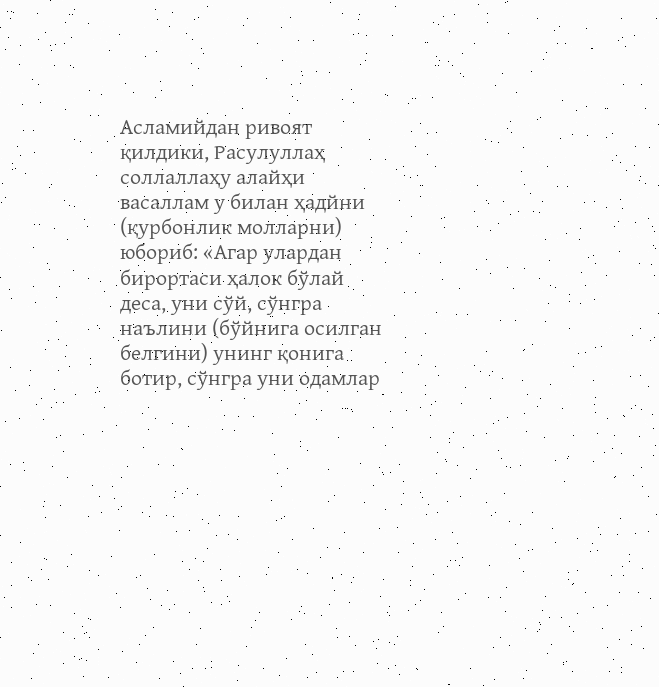Асламийдан ривоят қилдики, Расулуллаҳ соллаллаҳу алайҳи васаллам у билан ҳадйни (қурбонлик молларни) юбориб: «Агар улардан бирортаси ҳалок бўлай деса, уни сўй, сўнгра наълини (бўйнига осилган белгини) унинг қонига ботир, сўнгра уни одамлар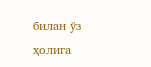билан ўз ҳолига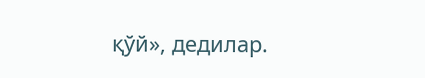қўй», дедилар.